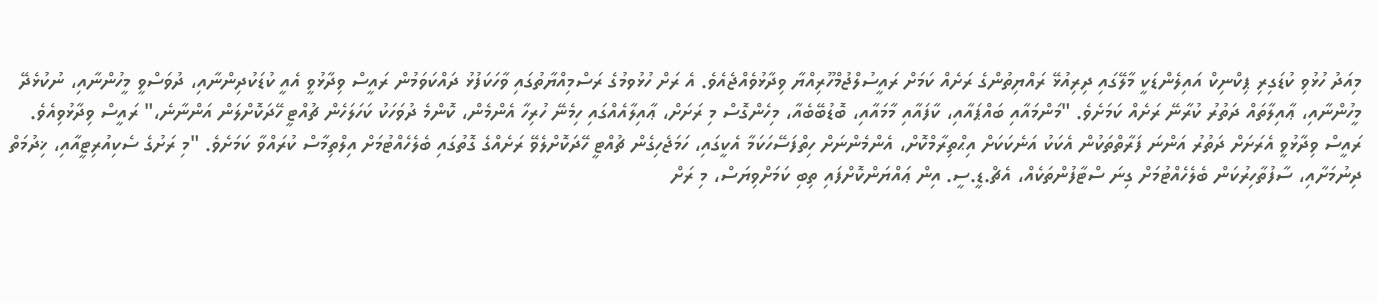މިއަދު ހުޅުވި ކުޑަގިރި ޕިކްނިކް އައިލެންޑަކީ މާލޭގައި ދިރިއުޅޭ ރައްޔިތުންގެ ރަށެއް ކަމަށް ރައީސުލްޖުމްހޫރިއްޔާ ވިދާޅުވެއްޖެއެވެ. އެ ރަށް ހުޅުވމުގެ ރަސްމިއްޔާތުގައި ވާހަކަފުޅު ދައްކަވަމުން ރައީސް ވިދާޅުވީ އެއީ ކުޑަކުދިންނާއި، ދުވަސްވީ މީހުންނާއި، ނުކުޅެދޭ މީހުންނާއި، ޢާއިލާތައް ދަތުރު ކުރާނޭ ރަށެއް ކަމަށެވެ. "މަންމައާއި ބައްޕައާއި، ކާފައާއި މާމައާއި، ބޮޑުބޭބެއާ، މިހެންގޮސް މި ރަށަށް، ޢާއިލާއެއްގައި ހިމެނޭ ހުރިހާ އެންމެން، ކޮންމެ ދުވަހަކު ކަހަލަހެން ޗުއްޓީ ހޭދަކޮށްލަން އަންނާނެ،" ރައީސް ވިދާޅުވިއެވެ.
ރައީސް ވިދާޅުވީ އެރަށަށް ދަތުރު އަންނަ ފަރާތްތަކުން އެކަކު އަނެކަކަށް އިޙްތިރާމްކޮށް، އެންމެންނަށް ހިތްފަސޭހަކަމާ އެކީގައި، ހަމަޖެހިގެން ޗުއްޓީ ހޭދަކޮށްލެވޭ ރަށެއްގެ ގޮތުގައި ބެލެހެއްޓުމަށް އިލްތިމާސް ކުރައްވާ ކަމަށެވެ. "މި ރަށުގެ ސެކިއުރިޓީއާއި، ޚިދުމަތް ދިނުމަށާއި، ސާފުތާހިރުކަން ބެލެހެއްޓުމަށް ގިނަ ސްޓާފުންތަކެއް، އެޗް.ޑީ.ސީ. އިން ޢައްޔަންކޮށްފައި ތިބި ކަމަށްވިޔަސް، މި ރަށް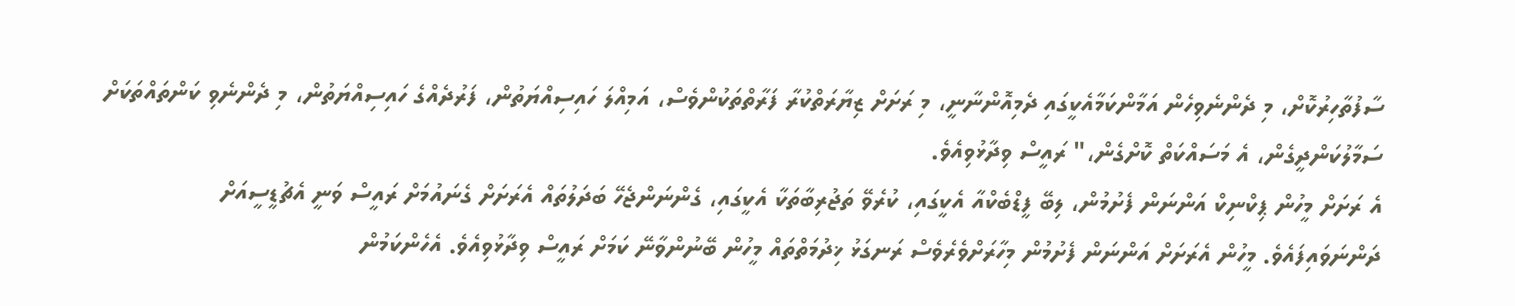ސާފުތާހިރުކޮށް، މި ދެންނެވިހެން އަމާންކަމާއެކީގައި ދެމިއޮންނާނީ، މި ރަށަށް ޒިޔާރަތްކުރާ ފަރާތްތަކުންވެސް، އަމިއްލަ ހައިސިއްޔަތުން، ފަރުދެއްގެ ހައިސިއްޔަތުން، މި ދެންނެވި ކަންތައްތަކަށް ސަމާލުކަންދީގެން، އެ މަސައްކަތް ކޮށްގެން،" ރައީސް ވިދާޅުވިއެވެ.
އެ ރަށަށް މީހުން ޕިކްނިކް އަންނަން ފެށުމުން، ލިބޭ ފީޑްބެކްއާ އެކީގައި، ކުރެވޭ ތަޖުރިބާތަކާ އެކީގައި، ގެންނަންޖެހޭ ބަދަލުތައް އެރަށަށް ގެނައުމަށް ރައީސް ވަނީ އެޗުޑީސީއަށް ދަންނަވައިފައެވެ. މީހުން އެރަށަށް އަންނަން ފެށުމުން މިހާރަށްވެރެވެސް ރަނގަޅު ޚިދުމަތްތައް މީހުން ބޭނުންވާނޭ ކަމަށް ރައީސް ވިދާޅުވިއެވެ. އެހެންކަމުން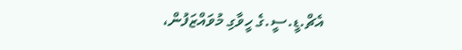އެޗް.ޑީ.ސީ.ގެ ހީވާގި މުވައްޒަފުން،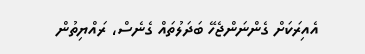އެއިރަކަށް ގެންނަންޖެހޭ ބަދަލުތައް ގެނެސް، ރައްޔިތުން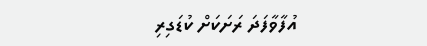އުފާވާފަދަ ރަށަކަށް ކުޑަގިރި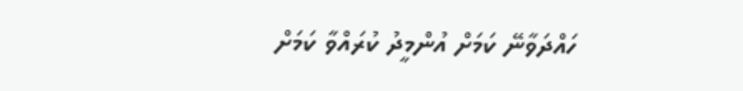ހައްދަވާނޭ ކަމަށް އުންމީދު ކުރައްވާ ކަމަށް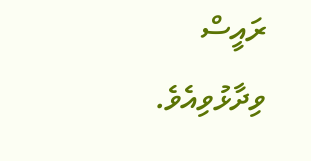ރައީސް ވިދާޅުވިއެވެ.